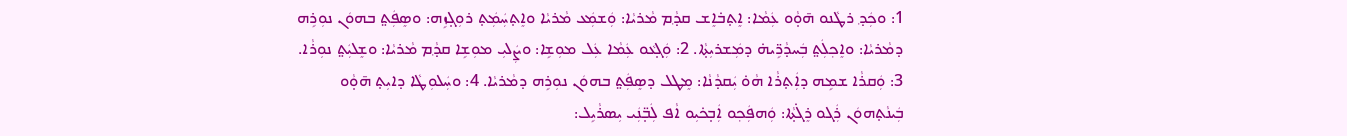1: ܘܟܲܕ݂ ܪܛܵܢܘ ܗ̄ܘ̣ܵܘ ܥܲܡܵܐ: ܐܸܬ̣ܒ̇ܐܸܫ ܩܕ݂ܵܡ ܡܵܪܝܵܐ: ܘܲܫܡܲܥ ܡܵܪܝܵܐ ܘܐܸܬ̣ܚܲܡܲܬ̣ ܪܘܼܓ̣ܙܹܗ: ܘܣܸܦܲܬ̤ ܒܗܘܿܢ ܢܘܼܪܹܗ ܕܡܵܪܝܵܐ: ܘܐܸܟ݂ܠܲܬ̤ ܒܲܚܕܵܪܹ̈ܝܗ̇ ܕܡܲܫܪܝܼܬ̣ܵܐ. 2: ܘܲܓ̣ܥܵܘ ܥܲܡܵܐ ܥܲܠ ܡܘܼܫܹܐ: ܘܨܲܠܝܼ ܡܘܼܫܹܐ ܩܕ݂ܵܡ ܡܵܪܝܵܐ: ܘܫܸܠܝܲܬ̤ ܢܘܼܪܵܐ. 3: ܘܲܩܪܵܐ ܫܡܹܗ ܕܐܲܬ̣ܪܵܐ ܗܵܘ̇ ܝܲܩܕܵܢܵܐ: ܡܸܛܠ ܕܣܸܦܲܬ̤ ܒܗܘܿܢ ܢܘܼܪܹܗ ܕܡܵܪܝܵܐ. 4: ܘܚܲܠܘܼܛܵܐ ܕܐܝܼܬ̣ ܗ̄ܘ̣ܵܘ ܒܲܝܢܵܬ̣ܗܘܿܢ ܪܲܓܘ ܪܸܓ̇ܬ̣ܵܐ: ܘܲܗܦܲܟ݂ܘ ܐܲܒ̣ܟ̇ܝܼܘ ܐܵܦ ܠܲܒ̣̈ܢܲܝ ܝܼܣܪܵܝܹܠ: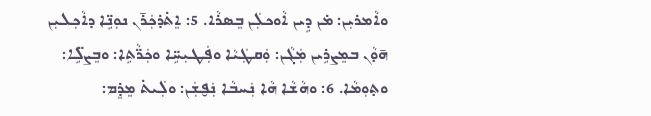ܘܐܵܡܪܝܼܢ: ܡ̇ܢ ܕܹܝܢ ܐܵܘܟܠܲܢ ܒܸܣܪܵܐ. 5: ܐܸܬ̇ܕ̇ܟܲܪ̄ܢ ܢܘܼܢܹ̈ܐ ܕܐܵܟ݂ܠܝܼܢ ܗ̄ܘ̣ܵܢ ܒܡܸܨܪܹܝܢ ܡܲܓܵܢ: ܘܲܩܛܲܝܵܐ ܘܦܲܛܝܼܚܹ̈ܐ ܘܟܲܪ̈ܵܬܹܐ: ܘܒܸܨܠܹ̈ܐ: ܘܬ̣ܘܼܡܵܐ. 6: ܘܗܵܫܵܐ ܗܵܐ ܢܲܚܒܵܐ ܢܲܦ̮ܫܲܢ: ܘܠܲܝܬ̇ ܡܸܕܸ̇ܡ: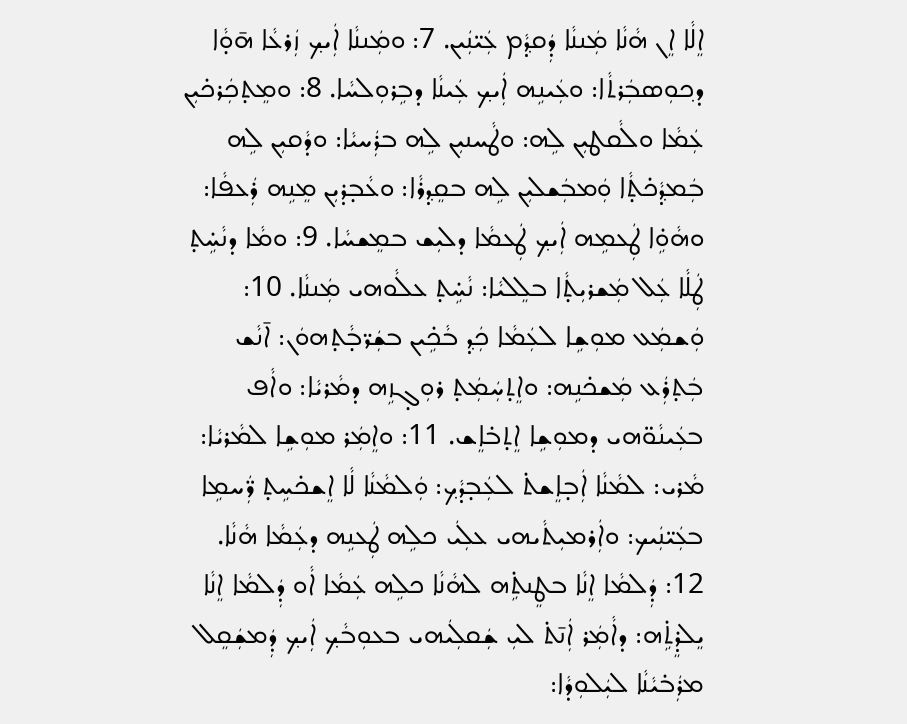ܐܸܠܵܐ ܐܸܢ ܗܵܢܵܐ ܡܲܢܢܵܐ ܕܲܩܕ݂ܵܡ ܥܲܝ̈ܢܲܝܢ. 7: ܘܡܲܢܢܵܐ ܐܲܝܟ݂ ܙܲܪܥܵܐ ܗ̄ܘ̣ܵܐ ܕܟ݂ܘܼܣܒܲܪܬܵܐ: ܘܥܲܝܢܹܗ ܐܲܝܟ݂ ܥܲܝܢܵܐ ܕܒܹܪܘܼܠܚܵܐ. 8: ܘܡܸܬ̣ܟܲܪܟ̇ܝܼܢ ܥܲܡܵܐ ܘܠܵܩܛܝܼܢ ܠܹܗ: ܘܛܵܚܢܝܼܢ ܠܹܗ ܒܪܲܚܝܵܐ: ܘܕܵܩܝܼܢ ܠܹܗ ܒܲܡܕ݂ܵܟ̇ܬ̣ܵܐ ܘܲܡܒܲܫܠܝܼܢ ܠܹܗ ܒܩܸܕ݂ܪܵܐ: ܘܥܵܒ̣ܕ̇ܝܼܢ ܡܸܢܹܗ ܪܲܥܦܵܐ: ܘܗܵܘܹ̇ܐ ܛܲܥܡܹܗ ܐܲܝܟ݂ ܛܲܥܡܵܐ ܕܠܝܼܫ ܒܡܸܫܚܵܐ. 9: ܘܡܵܐ ܕܢܵܚܹ̇ܬ̣ ܛܲܠܵܐ ܥܲܠ ܡܲܫܪܝܼܬ̣ܵܐ ܒܠܸܠܝܵܐ: ܢܵܚܹ̇ܬ̣ ܥܠܵܘܗܝ ܡܲܢܢܵܐ. 10: ܘܲܫܡܲܥ ܡܘܼܫܹܐ ܠܥܲܡܵܐ ܟܲܕ݂ ܒܵܟܹ̇ܝܢ ܒܫܲܪ̈ܒ̣ܵܬ̣ܗܘܿܢ: ܐ̄ܢܵܫ ܒܲܬ̣ܪܲܥ ܡܲܫܟ̇ܢܹܗ: ܘܐܸܬ̣ܚܲܡܲܬ̣ ܪܘܼܓ̣ܙܹܗ ܕܡܵܪܝܵܐ: ܘܐܵܦ ܒܥܲܝܢܵܘ̈ܗܝ ܕܡܘܼܫܹܐ ܐܸܬ̣ܒ̇ܐܸܫ. 11: ܘܐܸܡܲܪ ܡܘܼܫܹܐ ܠܡܵܪܝܵܐ: ܡܵܪܝ: ܠܡܵܢܵܐ ܐܲܒ̣ܐܸܫܬ̇ ܠܥܲܒ̣ܕܵܟ݂: ܘܲܠܡܵܢܵܐ ܠܵܐ ܐܸܫܟ̇ܚܹܬ̣ ܪ̈ܲܚܡܹܐ ܒܥܲܝ̈ܢܲܝܟ: ܘܐܲܪܡܝܼܬܵܝܗܝ ܥܠܲܝ ܟܠܹܗ ܛܲܥܢܹܗ ܕܥܲܡܵܐ ܗܵܢܵܐ. 12: ܕܲܠܡܵܐ ܐܸܢܵܐ ܒܛܸܢܬܹ̇ܗ ܠܗܵܢܵܐ ܟܠܹܗ ܥܲܡܵܐ ܐܵܘ ܕܲܠܡܵܐ ܐܸܢܵܐ ܝܸܠܕܸ̇ܬܹ̇ܗ: ܕܐܵܡܲܪ ܐܲܢ̄ܬ̇ ܠܝܼ ܫܲܩܠܲܝܗܝ ܒܥܘܼܒܵܟ݂ ܐܲܝܟ݂ ܕܲܡܫܲܩܸܠ ܡܪܲܒ̇ܝܵܢܵܐ ܠܝܲܠܘܼܕܵܐ: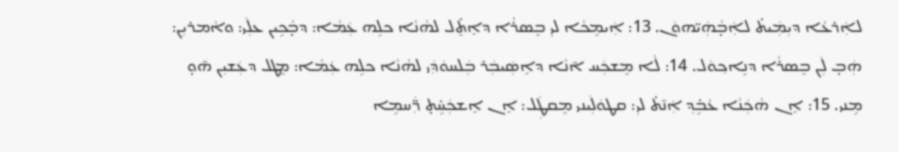ܠܐܲܪܥܵܐ ܕܝܼܡܲܝܬ̇ ܠܐܲܒ̣ܵܗܲܝ̈ܗܘܿܢ. 13: ܐܲܝܡܸܟܵܐ ܠܝܼ ܒܸܣܪܵܐ ܕܐܸܬܸ̇ܠ ܠܗܵܢܵܐ ܟܠܹܗ ܥܲܡܵܐ: ܕܒ̣ܵܟܹܝܢ ܥܠܲܝ: ܘܐܵܡܪܝܼܢ: ܗܲܒ̣ ܠܲܢ ܒܸܣܪܵܐ ܕܢܹܐܟ݂ܘܿܠ. 14: ܠܵܐ ܡܸܫܟܲܚ ܐ̄ܢܵܐ ܕܐܹܣܲܝܒܲܪ ܒܲܠܚܘܿܕܲܝ ܠܗܵܢܵܐ ܟܠܹܗ ܥܲܡܵܐ: ܡܸܛܠ ܕܥܲܫܝܼܢ ܗ̄ܘ̣ ܡܹܢܝ. 15: ܐܸܢ ܗܵܟܲܢܵܐ ܥܵܒܹ̇ܕ݂ ܐܲܢ̄ܬ̇ ܠܝܼ: ܩܛܘܿܠܲܝܢܝ ܡܸܩܛܲܠ: ܐܸܢ ܐܸܫܟܲܚܹ̇ܬ̣ ܪ̈ܲܚܡܹܐ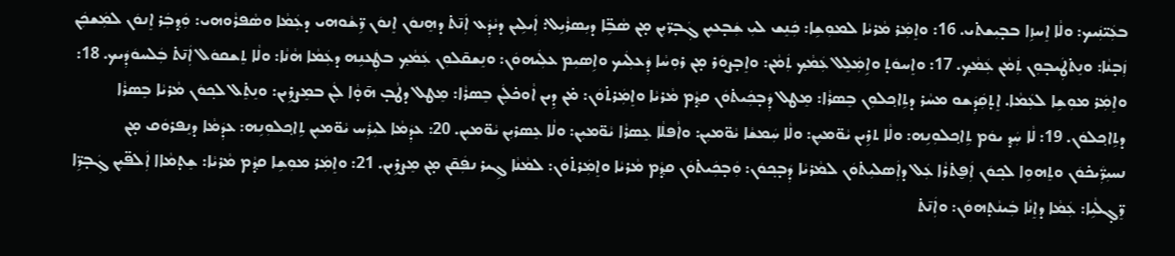ܒܥܲܝ̈ܢܲܝܟ: ܘܠܵܐ ܐܸܚܙܹܐ ܒܒ̣ܝܼܫܬ̇ܝ. 16: ܘܐܸܡܲܪ ܡܵܪܝܵܐ ܠܡܘܼܫܹܐ: ܟܲܢܸܫ ܠܝܼ ܫܲܒ̣ܥܝܼܢ ܓܲܒ̣ܪ̈ܝܼܢ ܡ̣ܢ ܣܵܒܹ̈ܐ ܕܝܼܣܪܵܝܹܠ: ܐܲܝܠܹܝܢ ܕܝܵܕܲܥ ܐܲܢ̄ܬ̇ ܕܗܸܢܘܿܢ ܐܸܢܘܿܢ ܪܹ̈ܫܵܘܗܝ ܕܥܲܡܵܐ ܘܣܵܦܪܵܘܗܝ: ܘܲܕ݂ܒܲܪ ܐܸܢܘܿܢ ܠܡܲܫܟܲܢ ܙܲܒ̣ܢܵܐ: ܘܢܸܬ̇ܛܲܝܒ̣ܘܼܢ ܬܲܡܵܢ ܥܲܡܵܟ݂. 17: ܘܐܸܚܘܿܬ̣ ܘܐܹܡܲܠܸܠ ܥܲܡܵܟ݂ ܬܲܡܵܢ: ܘܐܸܒ̣ܨܘܿܪ ܡ̣ܢ ܪܘܼܚܵܐ ܕܲܥܠܲܝܟ ܘܐܹܣܝܼܡ ܥܠܲܝܗܘܿܢ: ܘܢܸܫܩ̄ܠܘܼܢ ܥܲܡܵܟ݂ ܒܛܲܥܢܹܗ ܕܥܲܡܵܐ ܗܵܢܵܐ: ܘܠܵܐ ܬܸܫܩܘܿܠ ܐܲܢ̄ܬ̇ ܒܲܠܚܘܿܕܲܝܟ. 18: ܘܐܸܡܲܪ ܡܘܼܫܹܐ ܠܥܲܡܵܐ. ܐܸܬ̣ܩܲܕܲܫܘ ܡܚܵܪ ܕܬܹܐܟ݂ܠܘܼܢ ܒܸܣܪܵܐ: ܡܸܛܠ ܕܲܒ̣ܟܲܝܬ̇ܘܿܢ ܩܕ݂ܵܡ ܡܵܪܝܵܐ ܘܐܸܡܲܪܬ̇ܘܿܢ: ܡ̇ܢ ܕܹܝܢ ܐܵܘܟ̇ܠܲܢ ܒܸܣܪܵܐ: ܡܸܛܠ ܕܛܵܒ̣ ܗ̄ܘ̣ܵܐ ܠܲܢ ܒܡܸܨܪܹܝܢ: ܘܢܸܬܸ̇ܠ ܠܟ݂ܘܿܢ ܡܵܪܝܵܐ ܒܸܣܪܵܐ ܕܬܹܐܟ݂ܠܘܿܢ. 19: ܠܵܐ ܚܲܕ݂ ܝܘܿܡ ܬܹܐܟ݂ܠܘܼܢܹܗ: ܘܠܵܐ ܬܪܹܝܢ ܝܵܘ̈ܡܝܼܢ: ܘܠܵܐ ܚܲܡܫܵܐ ܝܵܘ̈ܡܝܼܢ: ܘܐܵܦܠܵܐ ܥܸܣܪܵܐ ܝܵܘ̈ܡܝܼܢ: ܘܠܵܐ ܥܸܣܪܝܼܢ ܝܵܘ̈ܡܝܼܢ. 20: ܥܕܲܡܵܐ ܠܝܼܪܲܚ ܝܵܘ̈ܡܝܼܢ ܬܹܐܟ݂ܠܘܼܢܹܗ: ܥܕܲܡܵܐ ܕܢܸܦܪܘܿܩ ܡ̣ܢ ܢܚܝܼܪ̈ܲܝܟ̇ܘܿܢ ܘܬܸܗܘܹܐ ܠܟ݂ܘܿܢ ܐܲܦ̮ܬ̇ܪܵܐ ܥܲܠ ܕܐܲܣܠܝܼܬ̇ܘܿܢ ܠܡܵܪܝܵܐ ܕܲܒ̣ܟ݂ܘܿܢ: ܘܲܒ̣ܟܲܝܬ̇ܘܿܢ ܩܕ݂ܵܡ ܡܵܪܝܵܐ ܘܐܸܡܲܪܬ̇ܘܿܢ: ܠܡܵܢܵܐ ܓܹܝܪ ܢܦܲܩ̄ܢ ܡ̣ܢ ܡܸܨܪܹܝܢ. 21: ܘܐܸܡܲܪ ܡܘܼܫܹܐ ܩܕ݂ܵܡ ܡܵܪܝܵܐ: ܫܸܬ̣ܡܵܐܐ ܐܲܠܦ̈ܝܼܢ ܓܲܒ̣ܪܹ̈ܐ ܪܸ̈ܓ̣ܠܵܝܹܐ: ܥܲܡܵܐ ܕܐܸܢܵܐ ܒܲܝܢܵܬ̣ܗܘܿܢ: ܘܐܲܢ̄ܬ̇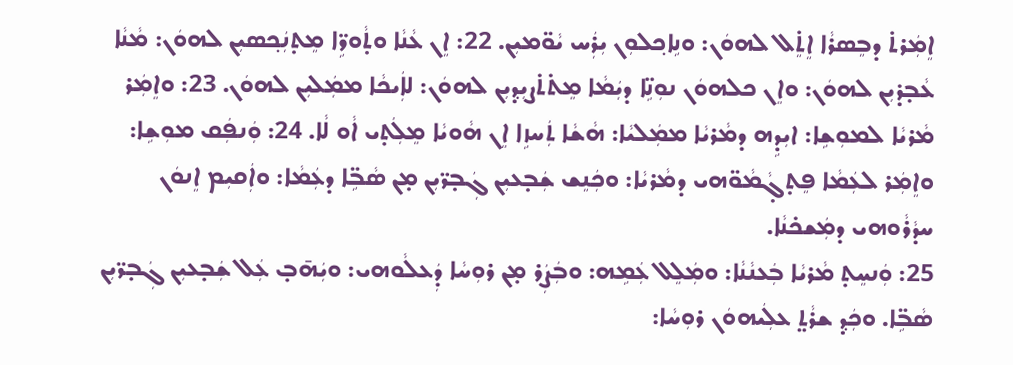ܐܸܡܲܪܬ̇ ܕܒܸܣܪܵܐ ܐܸܬܸ̇ܠ ܠܗܘܿܢ: ܘܢܹܐܟ݂ܠܘܼܢ ܝܼܪܲܚ ܝܵܘ̈ܡܝܼܢ. 22: ܐܸܢ ܥܵܢܵܐ ܘܬ̣ܵܘܪܹ̈ܐ ܡܸܬ̣ܢܲܟ݂ܣܝܼܢ ܠܗܘܿܢ: ܡܵܢܵܐ ܥܵܒ̣ܕ̇ܝܼܢ ܠܗܘܿܢ: ܘܐܸܢ ܟܠܗܘܿܢ ܢܘܼܢܹ̈ܐ ܕܝܲܡܵܐ ܡܸܬ̇ܬ̇ܨܝܼܕ݂ܝܼܢ ܠܗܘܿܢ: ܠܐܲܝܟܵܐ ܡܡܲܠܝܼܢ ܠܗܘܿܢ. 23: ܘܐܸܡܲܪ ܡܵܪܝܵܐ ܠܡܘܼܫܹܐ: ܐܝܼܕܹܗ ܕܡܵܪܝܵܐ ܡܡܲܠܝܵܐ: ܗܵܫܵܐ ܬܲܚܙܹܐ ܐܸܢ ܗܵܘܝܵܐ ܡܸܠܲܬ̣ܝ ܐܵܘ ܠܵܐ. 24: ܘܲܢܦܲܩ ܡܘܼܫܹܐ: ܘܐܸܡܲܪ ܠܥܲܡܵܐ ܦܸܬ̣ܓ̣ܵܡܵܘ̈ܗܝ ܕܡܵܪܝܵܐ: ܘܟܲܢܸܫ ܫܲܒ̣ܥܝܼܢ ܓܲܒ̣ܪ̈ܝܼܢ ܡ̣ܢ ܣܵܒܹ̈ܐ ܕܥܲܡܵܐ: ܘܐܲܩܝܼܡ ܐܸܢܘܿܢ ܚܕܵܪܵܘܗܝ ܕܡܲܫܟ̇ܢܵܐ.
25: ܘܲܢܚܸܬ̣ ܡܵܪܝܵܐ ܒܲܥܢܵܢܵܐ: ܘܡܲܠܸܠ ܥܲܡܹܗ: ܘܒܲܨܲܪ ܡ̣ܢ ܪܘܼܚܵܐ ܕܲܥܠܵܘܗܝ: ܘܝܲܗ̄ܒ̣ ܥܲܠ ܫܲܒ̣ܥܝܼܢ ܓܲܒ̣ܪ̈ܝܼܢ ܣܵܒܹ̈ܐ. ܘܟܲܕ݂ ܫܪܵܬ̤ ܥܠܲܝܗܘܿܢ ܪܘܼܚܵܐ: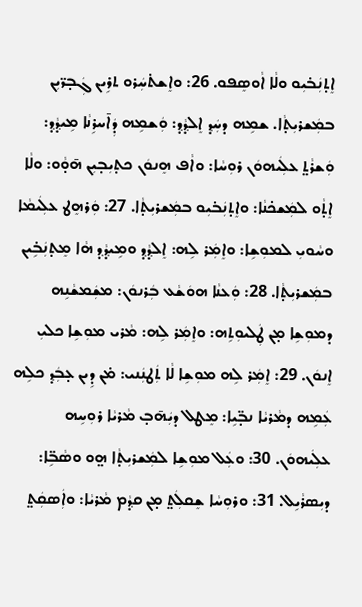ܐܸܬ̣ܢܲܒ̇ܝܼܘ ܘܠܵܐ ܐܵܘܣܸܦܘ. 26: ܘܐܸܫܬ̇ܚܲܪܘ ܬܪܹܝܢ ܓܲܒ̣ܪ̈ܝܼܢ ܒܡܲܫܪܝܼܬ̣ܵܐ. ܫܡܹܗ ܕܚܲܕ݂ ܐܸܠܕ݂ܵܕ݂: ܘܲܫܡܹܗ ܕܲܐ̄ܚܪܹܢܵܐ ܡܹܝܕ݂ܵܕ݂: ܘܲܫܪܵܬ̤ ܥܠܲܝܗܘܿܢ ܪܘܼܚܵܐ: ܘܐܵܦ ܗܸܢܘܿܢ ܟܬ̣ܝܼܒ̣ܝܼܢ ܗ̄ܘ̣ܵܘ: ܘܠܵܐ ܐܸܬ̣ܵܘ ܠܡܲܫܟ̇ܢܵܐ: ܘܐܸܬ̣ܢܲܒ̇ܝܼܘ ܒܡܲܫܪܝܼܬ̣ܵܐ. 27: ܘܲܪܗܸܛ ܥܠܲܝܡܵܐ ܘܚܵܘܝܼ ܠܡܘܼܫܹܐ: ܘܐܸܡܲܪ ܠܹܗ: ܐܸܠܕ݂ܵܕ݂ ܘܡܹܝܕ݂ܵܕ݂ ܗܵܐ ܡܸܬ̣ܢܲܒܹ̇ܝܢ ܒܡܲܫܪܝܼܬ̣ܵܐ. 28: ܘܲܥܢܵܐ ܗܘܿܫܵܥ ܒܲܪܢܘܿܢ: ܡܫܲܡܫܵܢܹܗ ܕܡܘܼܫܹܐ ܡ̣ܢ ܛܲܠܝܘܼܬܹܗ: ܘܐܸܡܲܪ ܠܹܗ: ܡܵܪܝ ܡܘܼܫܹܐ ܟܠܝܼ ܐܸܢܘܿܢ. 29: ܐܸܡܲܪ ܠܹܗ ܡܘܼܫܹܐ ܠܵܐ ܬܲܛܢܲܢܝ: ܡ̇ܢ ܕܹܝܢ ܥ̣ܒܲܕ݂ ܟܠܹܗ ܥܲܡܹܗ ܕܡܵܪܝܵܐ ܢܒ̣̈ܝܹܐ: ܡܸܛܠ ܕܝܲܗ̄ܒ̣ ܡܵܪܝܵܐ ܪܘܼܚܹܗ ܥܠܲܝܗܘܿܢ. 30: ܘܥܲܠ ܡܘܼܫܹܐ ܠܡܲܫܪܝܼܬ̣ܵܐ ܗ̤ܘ ܘܣܵܒܹ̈ܐ: ܕܝܼܣܪܵܝܹܠ. 31: ܘܪܘܼܚܵܐ ܫܸܩܠܲܬ̤ ܡ̣ܢ ܩܕ݂ܵܡ ܡܵܪܝܵܐ: ܘܐܲܣܩܲܬ̤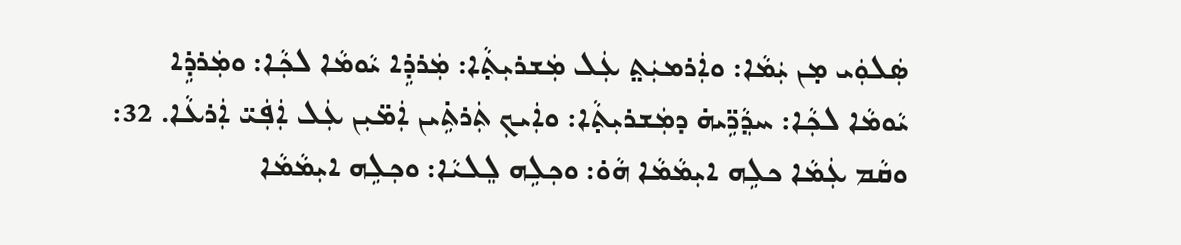ܣܲܠܘܲܝ ܡ̣ܢ ܝܲܡܵܐ: ܘܐܲܪܡܝܲܬ̤ ܥܲܠ ܡܲܫܪܝܼܬ̣ܵܐ: ܡܲܪܕܹ̇ܐ ܝܵܘܡܵܐ ܠܟ݂ܵܐ: ܘܡܲܪܕܹ̇ܐ ܝܵܘܡܵܐ ܠܟ݂ܵܐ: ܚܕ݂ܵܪܹ̈ܝܗ̇ ܕܡܲܫܪܝܼܬ̣ܵܐ: ܘܐܲܝܟ݂ ܬܲܪܬܹ̇ܝܢ ܐܲܡ̈ܝܼܢ ܥܲܠ ܐܲܦܲܝ̈ ܐܲܪܥܵܐ. 32: ܘܩܵܡ ܥܲܡܵܐ ܟܠܹܗ ܐܝܼܡܵܡܵܐ ܗܵܘ̇: ܘܟ݂ܠܹܗ ܠܸܠܝܵܐ: ܘܟ݂ܠܹܗ ܐܝܼܡܵܡܵܐ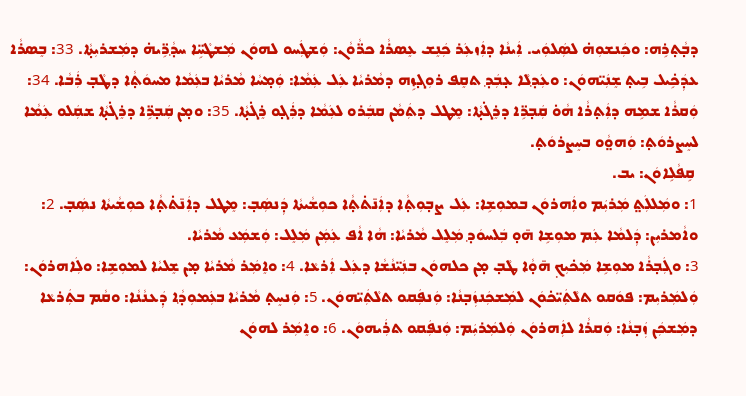ܕܒ̣ܵܬ̣ܪܹܗ: ܘܟܲܢܫܘܼܗ̇ ܠܣܲܠܘܲܝ. ܐܲܝܢܵܐ ܕܐܲܙܥܲܪ ܟܲܢܸܫ ܥܸܣܪܵܐ ܟܪ̈ܵܘܵܢ: ܘܲܫܛܲܚܘ ܠܗܘܿܢ ܡܲܫܛܵܚܹ̈ܐ ܚܕ݂ܵܪܹ̈ܝܗ̇ ܕܡܲܫܪܝܼܬ̣ܵܐ. 33: ܒܸܣܪܵܐ ܥܕܲܟܹ̇ܝܠ ܒܹܝܬ̣ ܫܸܢܲܝ̈ܗܘܿܢ: ܘܥܲܕ݂ܠܵܐ ܥ̣ܒܲܕ݂ ܬܩܸܦ ܪܘܼܓ̣ܙܹܗ ܕܡܵܪܝܵܐ ܥܲܠ ܥܲܡܵܐ: ܘܲܡ̣ܚܵܐ ܡܵܪܝܵܐ ܒܥܲܡܵܐ ܡܚܘܿܬ̣ܵܐ ܕܛܵܒ̣ ܪܲܒܵܐ. 34: ܘܲܩܪܵܐ ܫܡܹܗ ܕܐܲܬ̣ܪܵܐ ܗܵܘ̇ ܩܲܒ̣ܪܹ̈ܐ ܕܪܸܓ̇ܬ̣ܵܐ: ܡܸܛܠ ܕܬܲܡܵܢ ܩܒܲܪܘ ܠܥܲܡܵܐ ܕܪܲܓ̣ܘ ܪܸܓ̇ܬ̣ܵܐ. 35: ܘܡ̣ܢ ܩܲܒ̣ܪܹ̈ܐ ܕܪܸܓ̇ܬ̣ܵܐ ܫܩܲܠܘ ܥܲܡܵܐ ܠܚܸܨܪܘܿܬ̣: ܘܲܗܘ̤ܵܘ ܒܚܸܨܪܘܿܬ̣.
 ܩܹܦܵܠܹܐܘܿܢ: ܝܒ.
1: ܘܡܲܠܠܲܬ̤ ܡܲܪܝܲܡ ܘܐܲܗܪܘܿܢ ܒܡܘܼܫܹܐ: ܥܲܠ ܨܒ̣ܘܼܬ̣ܵܐ ܕܐܲܢ̄ܬ̇ܬ̣ܵܐ ܟܘܼܫܵܝܬܵܐ ܕܲܢܣܲܒ̣: ܡܸܛܠ ܕܐܲܢ̄ܬ̇ܬ̣ܵܐ ܟܘܼܫܵܝܬܵܐ ܢܣܲܒ̣. 2: ܘܐܵܡܪܝܼܢ: ܕܲܠܡܵܐ ܥܲܡ ܡܘܼܫܹܐ ܗ̄ܘ̣ ܒܲܠܚܘܿܕ݂ ܡܲܠܸܠ ܡܵܪܝܵܐ: ܗܵܐ ܐܵܦ ܥܲܡܲܢ ܡܲܠܸܠ: ܘܲܫܡܲܥ ܡܵܪܝܵܐ.
3: ܘܓܲܒ̣ܪܵܐ ܡܘܼܫܹܐ ܡܲܟ̇ܝܼܟ݂ ܗ̄ܘ̣ܵܐ ܛܵܒ̣ ܡ̣ܢ ܟܠܗܘܿܢ ܒܢܲܝ̈ܢܵܫܵܐ ܕܥܲܠ ܐܲܪܥܵܐ. 4: ܘܐܸܡܲܪ ܡܵܪܝܵܐ ܡ̣ܢ ܫܸܠܝܵܐ ܠܡܘܼܫܹܐ: ܘܠܲܐܗܪܘܿܢ: ܘܲܠܡܲܪܝܼܡ: ܦܘܿܩܘ ܬܠܵܬܲܝ̈ܟ̇ܘܿܢ ܠܡܲܫܟܲܢܙܲܒ̣ܢܵܐ: ܘܲܢܦܲܩܘ ܬܠܵܬܲܝ̈ܗܘܿܢ. 5: ܘܲܢܚܸܬ̣ ܡܵܪܝܵܐ ܒܥܲܡܘܼܕ݂ܵܐ ܕܲܥܢܵܢܵܐ: ܘܩܵܡ ܒܬܲܪܥܵܐ ܕܡܲܫܟܲܢ ܙܲܒ̣ܢܵܐ: ܘܲܩܪܵܐ ܠܐܲܗܪܘܿܢ ܘܲܠܡܲܪܝܲܡ: ܘܲܢܦܲܩܘ ܬܪܲܝܗܘܿܢ. 6: ܘܐܸܡܲܪ ܠܗܘܿܢ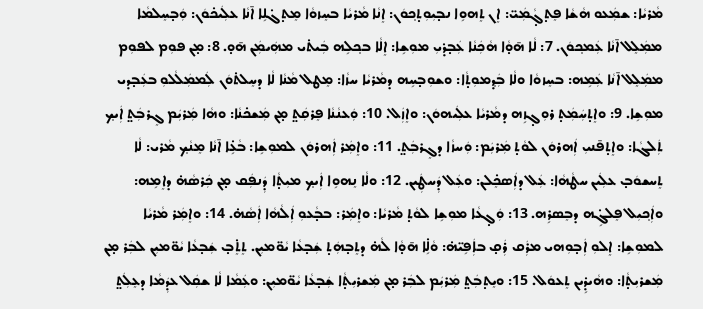ܡܵܪܝܵܐ: ܫܡܲܥܘ ܗܵܫܵܐ ܦܸܬ̣ܓ̣ܵܡܲܝ̈: ܐܸܢ ܬܸܗܘܹܐ ܢܒ̣ܝܼܘܼܬ̣ܟ݂ܘܿܢ: ܐܸܢܵܐ ܡܵܪܝܵܐ ܒܚܸܙܘܵܐ ܡܸܬ̣ܓ̇ܠܹܐ ܐ̄ܢܵܐ ܥܠܲܝܟ̇ܘܿܢ: ܘܲܒ̣ܚܸܠܡܵܐ ܡܡܲܠܸܠ ܐ̄ܢܵܐ ܥܲܡܟ݂ܘܿܢ. 7: ܠܵܐ ܗ̄ܘ̣ܵܐ ܗܵܟܲܢܵܐ ܥܲܒ̣ܕ̇ܝܼ ܡܘܼܫܹܐ: ܐܸܠܵܐ ܒܟ݂ܠܹܗ ܒܲܝܬ̇ܝ ܡܗܲܝܡܲܢ ܗ̄ܘ̣. 8: ܡ̣ܢ ܦܘܼܡ ܠܦܘܼܡ ܡܡܲܠܸܠ ܐ̄ܢܵܐ ܥܲܡܹܗ: ܒܚܸܙܘܵܐ ܘܠܵܐ ܒܲܕ݂ܡܘܼܬ̣ܵܐ: ܘܫܘܼܒ̣ܚܹܗ ܕܡܵܪܝܵܐ ܚܙܵܐ: ܡܸܛܠ ܡܵܢܵܐ ܠܵܐ ܕܚܸܠܬ̇ܘܿܢ ܠܲܡܡܲܠܵܠܘܼ ܒܥܲܒ̣ܕܝ ܡܘܼܫܹܐ. 9: ܘܐܸܬ̣ܚܲܡܲܬ̣ ܪܘܼܓ̣ܙܹܗ ܕܡܵܪܝܵܐ ܥܠܲܝܗܘܿܢ: ܘܐܸܙܲܠ. 10: ܘܲܥܢܵܢܵܐ ܦܸܪܩܲܬ̤ ܡ̣ܢ ܡܲܫܟ̇ܢܵܐ: ܘܗܵܐ ܡܲܪܝܲܡ ܓܸܪܒܲܬ̤ ܐܲܝܟ݂ ܬܲܠܓܵܐ: ܘܐܸܬ̣ܦ̄ܢܝܼ ܐܲܗܪܘܿܢ ܠܘܵܬ̣ ܡܲܪܝܲܡ: ܘܲܚܙܵܐ ܕܓܸܪܒܲܬ̤. 11: ܘܐܸܡܲܪ ܐܲܗܪܘܿܢ ܠܡܘܼܫܹܐ: ܒܵܥܹ̇ܐ ܐ̄ܢܵܐ ܡܸܢܵܟ݂ ܡܵܪܝ: ܠܵܐ ܬܸܚܫܘܿܒ̣ ܥܠܲܝܢ ܚܛܵܗܵܐ: ܥܲܠ ܕܐܲܣܟܸ̇ܠܢ: ܘܥܲܠ ܕܲܚܛܲܝܢ. 12: ܘܠܵܐ ܢܸܗܘܹܐ ܐܲܝܟ݂ ܡܝܼܬ̣ܵܐ ܕܲܢܦܲܩ ܡ̣ܢ ܟܲܪܣܵܗ̇ ܕܐܸܡܹܗ: ܘܐܲܟ݂ܝܼܠ ܦܸܠܓܹ̇ܗ ܕܒܸܣܪܹܗ. 13: ܘܲܓ̣ܥܵܐ ܡܘܼܫܹܐ ܠܘܵܬ̣ ܡܵܪܝܵܐ: ܘܐܸܡܲܪ: ܒܒ̣ܵܥܘܼ ܐܲܠܵܗܵܐ ܐܲܣܵܗ̇. 14: ܘܐܸܡܲܪ ܡܵܪܝܵܐ ܠܡܘܼܫܹܐ: ܐܸܠܘܼ ܐܲܒ̣ܘܼܗܝ ܡܪܲܩ ܪܲܩ̣ ܒܐܲܦܹܝ̈ܗ̇: ܘܵܠܹ̇ܐ ܗ̄ܘ̣ܵܐ ܠܵܗ̇ ܕܬܸܒ̣ܗܲܬ̣ ܫܲܒ̣ܥܵܐ ܝܵܘ̈ܡܝܼܢ. ܬܸܬܸ̇ܒ̣ ܫܲܒ̣ܥܵܐ ܝܵܘ̈ܡܝܼܢ ܠܒܲܪ ܡ̣ܢ ܡܲܫܪܝܼܬ̣ܵܐ: ܘܗܵܝܕܹ̇ܝܢ ܬܸܥܘܿܠ. 15: ܘܝܸܬ̣ܒܲܬ̤ ܡܲܪܝܲܡ ܠܒܲܪ ܡ̣ܢ ܡܲܫܪܝܼܬ̣ܵܐ ܫܲܒ̣ܥܵܐ ܝܵܘ̈ܡܝܼܢ: ܘܥܲܡܵܐ ܠܵܐ ܫܩܲܠ ܥܕܲܡܵܐ ܕܥܸܠܲܬ̤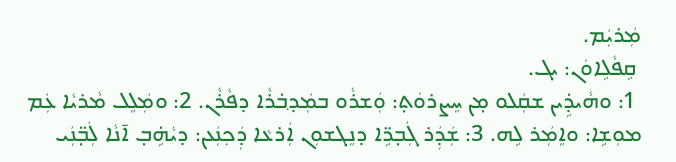ܡܲܪܝܲܡ.
 ܩܹܦܵܠܹܐܘܿܢ: ܝܓ.
 1: ܘܗܵܝܕܹ̇ܝܢ ܫܩܲܠܘ ܡ̣ܢ ܚܸܨܪܘܿܬ̣: ܘܲܫܪܵܘ ܒܡܲܕ݂ܒ̇ܪܵܐ ܕܦܵܪܵܢ. 2: ܘܡܲܠܸܠ ܡܵܪܝܵܐ ܥܲܡ ܡܘܼܫܹܐ: ܘܐܸܡܲܪ ܠܹܗ. 3: ܫܲܕܲܪ ܓܲܒ̣ܪܹ̈ܐ ܕܢܸܓܫܘܼܢ ܐܲܪܥܵܐ ܕܲܟ݂ܢܲܥܢ: ܕܝܵܗܹ̇ܒ̣ ܐ̄ܢܵܐ ܠܲܒ̣̈ܢܲܝ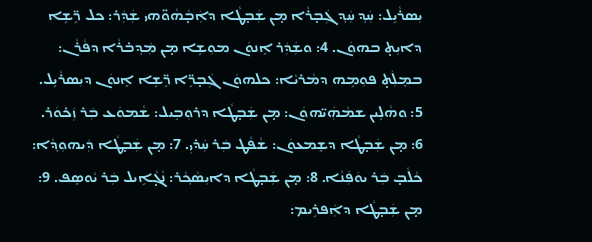ܝܼܣܪܵܝܹܠ: ܚܲܕ݂ ܚܲܕ݂ ܓܲܒ̣ܪܵܐ ܡ̣ܢ ܫܲܒ̣ܛܵܐ ܕܐܲܒ̣ܵܗܵܘ̈ܗܝ ܫܲܕܲܪ: ܟܠ ܪܹ̈ܫܹܐ ܕܐܝܼܬ̣ ܒܗܘܿܢ. 4: ܘܫܲܕܲܪ ܐܸܢܘܿܢ ܡܘܼܫܹܐ ܡ̣ܢ ܡܲܕ݂ܒ̇ܪܵܐ ܕܦܵܪܵܢ: ܒܡܸܠܲܬ̣ ܦܘܼܡܹܗ ܕܡܵܪܝܵܐ: ܟܠܗܘܿܢ ܓܲܒ̣ܪܹ̈ܐ ܪܹ̈ܫܹܐ ܐܸܢܘܿܢ ܕܝܼܣܪܵܝܹܠ. 5: ܘܗܵܠܹܝܢ ܫܡܵܗܲܝ̈ܗܘܿܢ: ܡ̣ܢ ܫܲܒ̣ܛܵܐ ܕܪܘܼܒܹܝܠ: ܫܵܡܘܿܥ ܒܲܪ ܙܲܟ̇ܘܿܪ. 6: ܡ̣ܢ ܫܲܒ̣ܛܵܐ ܕܫܸܡܥܘܿܢ: ܫܵܦܵܛ ܒܲܪ ܚܲܕ̇ܝܼ. 7: ܡ̣ܢ ܫܲܒ̣ܛܵܐ ܕܲܝܗܘܼܕ݂ܵܐ: ܟܵܠܵܒ̣ ܒܲܪ ܝܘܿܦܲܢܵܐ. 8: ܡ̣ܢ ܫܲܒ̣ܛܵܐ ܕܐܝܼܣܵܟ݂ܵܪ: ܢܵܓ̣ܵܐܹܝܠ ܒܲܪ ܝܵܘܣܸܦ. 9: ܡ̣ܢ ܫܲܒ̣ܛܵܐ ܕܐܲܦܪܹܝܡ: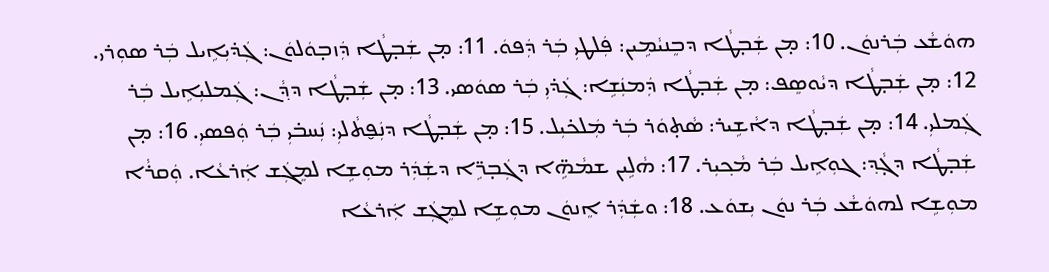ܗܘܿܫܵܥ ܒܲܪܢܘܿܢ. 10: ܡ̣ܢ ܫܲܒ̣ܛܵܐ ܕܒܸܢܝܵܡܹܝܢ: ܦܲܠܛܝܼ ܒܲܪ ܕܲܦܘܿ. 11: ܡ̣ܢ ܫܲܒ̣ܛܵܐ ܕܲܙܒ̣ܘܿܠܘܿܢ: ܓܲܕ̇ܝܼܐܹܝܠ ܒܲܪ ܣܘܼܪܝ. 12: ܡ̣ܢ ܫܲܒ̣ܛܵܐ ܕܝܵܘܣܸܦ: ܡ̣ܢ ܫܲܒ̣ܛܵܐ ܕܲܡܢܲܫܹܐ: ܓܲܕ̇ܝܼ ܒܲܪ ܣܘܿܣܝ. 13: ܡ̣ܢ ܫܲܒ̣ܛܵܐ ܕܕ݂ܵܢ: ܓܲܡܠܝܼܐܹܝܠ ܒܲܪ ܓܲܡܠܝܼ. 14: ܡ̣ܢ ܫܲܒ̣ܛܵܐ ܕܐܵܫܹܝܪ: ܣܵܬ̣ܘܿܪ ܒܲܪ ܡܲܠܟ̇ܝܼܠ. 15: ܡ̣ܢ ܫܲܒ̣ܛܵܐ ܕܢܲܦ̮ܬܵܠܝܼ: ܢܲܚܒ̇ܝܼ ܒܲܪ ܘܲܦܣܝܼ. 16: ܡ̣ܢ ܫܲܒ̣ܛܵܐ ܕܓ̣ܵܕ݂: ܓܘܼܐܹܝܠ ܒܲܪ ܡܵܟ݂ܝܼܪ. 17: ܗܵܠܹܝܢ ܫܡܵܗܹ̈ܐ ܕܓܲܒ̣ܪܹ̈ܐ ܕܫܲܕܲܪ ܡܘܼܫܹܐ ܠܡܸܓܲܫ ܐܲܪܥܵܐ. ܘܲܩܪܵܐ ܡܘܼܫܹܐ ܠܗܘܿܫܵܥ ܒܲܪ ܢܘܿܢ ܝܼܫܘܿܥ. 18: ܘܫܲܕܲܪ ܐܸܢܘܿܢ ܡܘܼܫܹܐ ܠܡܸܓܲܫ ܐܲܪܥܵܐ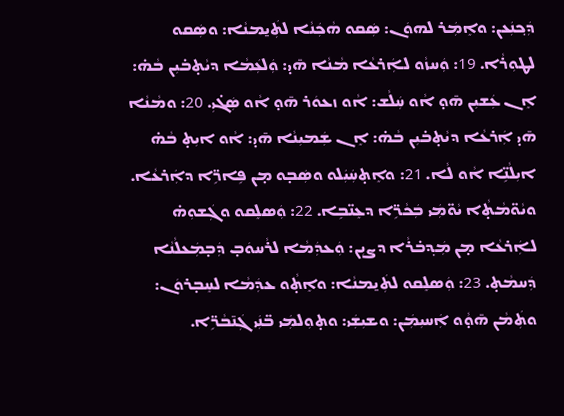ܕܲܟ݂ܢܲܥܢ: ܘܐܸܡܲܪ ܠܗܘܿܢ: ܣܲܩܘ ܗܵܟܲܢܵܐ ܠܬܲܝ̱ܡܢܵܐ: ܘܣܲܩܘ ܠܛܘܼܪܵܐ. 19: ܘܲܚܙܵܘ ܠܐܲܪܥܵܐ ܡܵܢܵܐ ܗ̄ܝ̣: ܘܲܠܥܲܡܵܐ ܕܝܵܬ̣ܒ̇ܝܼܢ ܒܵܗ̇: ܐܸܢ ܥܲܫܝܼܢ ܗ̄ܘ̣ ܐܵܘ ܚܲܠܵܫ: ܐܵܘ ܙܥܘܿܪ ܗ̄ܘ̣ ܐܵܘ ܣܲܓ̇ܝܼ. 20: ܘܡܵܢܵܐ ܗ̄ܝ̣ ܐܲܪܥܵܐ ܕܝܵܬ̣ܒ̇ܝܼܢ ܒܵܗ̇: ܐܸܢ ܫܲܡܝܼܢܵܐ ܗ̄ܝ̣: ܐܵܘ ܐܝܼܬ̣ ܒܵܗ̇ ܐܝܼܠܵܢܹ̈ܐ ܐܵܘ ܠܵܐ. 21: ܘܐܸܬ̣ܚܲܝܲܠܘ ܘܣܲܒ̣ܘ ܡ̣ܢ ܦܹܐܪܹ̈ܐ ܕܐܲܪܥܵܐ. ܘܝܵܘ̈ܡܵܬ̣ܵܐ ܝܵܘ̈ܡܲܝ ܒܲܟܵܪܹ̈ܐ ܕܥܸܢ̈ܒܹܐ. 22: ܘܲܣܠܸܩܘ ܘܓܲܫܘܼܗ̇ ܠܐܲܪܥܵܐ ܡ̣ܢ ܡܲܕ݂ܒ̇ܪܵܐ ܕܨܝܼܢ: ܘܲܥܕܲܡܵܐ ܠܪܵܚܘܿܒ̣ ܕܲܒ̣ܡܲܥܠܵܢܵܐ ܕܲܚܡܵܬ̣. 23: ܘܲܣܠܸܩܘ ܠܬܲܝ̱ܡܢܵܐ: ܘܐܸܬ̣ܵܘ ܥܕܲܡܵܐ ܠܚܸܒ̣ܪܘܿܢ: ܘܬܲܡܵܢ ܗ̄ܘ̣ܵܘ ܐܲܚܝܼܡܲܢ: ܘܫܝܼܫܲܝ: ܘܬ̣ܘܼܠܡܲܝ ܒ̈ܢܲܝ ܓܲܢ̄ܒܵܪܹ̈ܐ.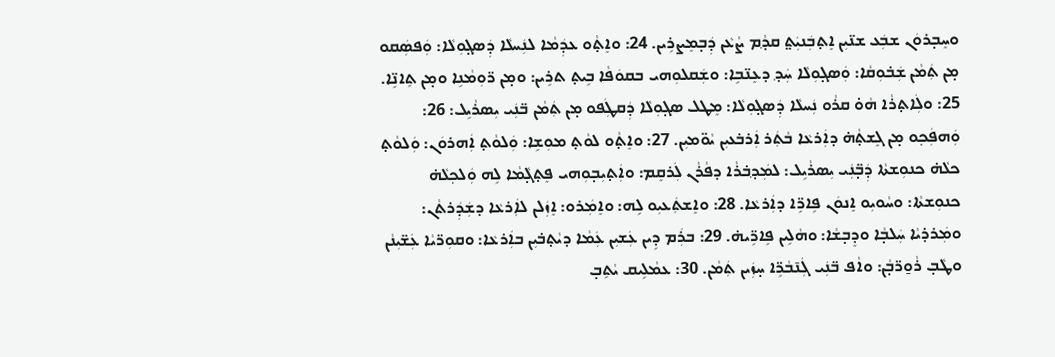ܘܚܸܒ̣ܪܘܿܢ ܫܒܲܥ ܫܢ̈ܝܼܢ ܐܸܬ̣ܒܲܢܝܲܬ̤ ܩܕ݂ܵܡ ܨܵܥܵܢ ܕܲܒ̣ܡܸܨܪܹܝܢ. 24: ܘܐܸܬ̣ܵܘ ܥܕܲܡܵܐ ܠܢܲܚܠܵܐ ܕܲܣܓ̣ܘܼܠܵܐ: ܘܲܦܣܲܩܘ ܡ̣ܢ ܬܲܡܵܢ ܫܲܒ̇ܘܼܩܵܐ: ܘܲܣܓ̣ܘܼܠܵܐ ܚܲܕ݂ ܕܥܸܢ̈ܒܹܐ: ܘܫܲܩܠܘܼܗܝ ܒܩܘܿܦܵܐ ܒܹܝܬ̣ ܬܪܹܝܢ: ܘܡ̣ܢ ܪ̈ܘܼܡܵܢܹܐ ܘܡ̣ܢ ܬܹܐܢܹ̈ܐ.
25: ܘܠܲܐܬ̣ܪܵܐ ܗܵܘ̇ ܩܪܵܘ ܢܲܚܠܵܐ ܕܲܣܓ̣ܘܼܠܵܐ: ܡܸܛܠ ܣܓ̣ܘܼܠܵܐ ܕܲܩܛܲܦܘ ܡ̣ܢ ܬܲܡܵܢ ܒ̈ܢܲܝ ܝܼܣܪܵܝܹܠ: 26: ܘܲܗܦܲܟ݂ܘ ܡ̣ܢ ܓܸܫܬ̣ܵܗ̇ ܕܐܲܪܥܵܐ ܒܵܬܲܪ ܐܲܪܒ̇ܥܝܼܢ ܝܵܘ̈ܡܝܼܢ. 27: ܘܐܸܬ̣ܵܘ ܠܘܵܬ̣ ܡܘܼܫܹܐ: ܘܲܠܘܵܬ̣ ܐܲܗܪܘܿܢ: ܘܲܠܘܵܬ̣ ܟܠܵܗ̇ ܟܢܘܼܫܬܵܐ ܕܲܒ̣̈ܢܲܝ ܝܼܣܪܵܝܹܠ: ܠܡܲܕ݂ܒ̇ܪܵܐ ܕܦܵܪܵܢ ܠܲܪܩܸܡ: ܘܐܲܬ̣ܝܼܒ̣ܘܼܗܝ ܦܸܬ̣ܓ̣ܵܡܵܐ ܠܹܗ ܘܲܠܟ݂ܠܵܗ̇ ܟܢܘܼܫܬܵܐ: ܘܚܵܘܝܼܘ ܐܸܢܘܿܢ ܦܹܐܪܹ̈ܐ ܕܐܲܪܥܵܐ. 28: ܘܐܸܫܬܲܥܝܼܘ ܠܹܗ: ܘܐܸܡܲܪܘ: ܐܸܙܲܠܢ ܠܐܲܪܥܵܐ ܕܫܲܕܲܪܬܵܢ: ܘܡܲܪܕ̇ܝܵܐ ܚܲܠܒ̣ܵܐ ܘܕܸܒ̣ܫܵܐ: ܘܗܵܠܹܝܢ ܦܹܐܪܹ̈ܝܗ̇. 29: ܒܪܲܡ ܕܹܝܢ ܥܲܫܝܼܢ ܥܲܡܵܐ ܕܝܵܬ̣ܒ̇ܝܼܢ ܒܐܲܪܥܵܐ: ܘܩܘܼܪ̈ܝܵܐ ܥܲܫ̈ܝܼܢܵܢ ܘܛܵܒ̣ ܪܵܘ̱ܪ̈ܒ̣ܵܢ: ܘܐܵܦ ܒ̈ܢܲܝ ܓܲܢ̄ܒܵܪܹ̈ܐ ܚ̣ܙܲܝܢ ܬܲܡܵܢ. 30: ܥܡܵܠܹܝܩ ܝܵܬܹܒ̣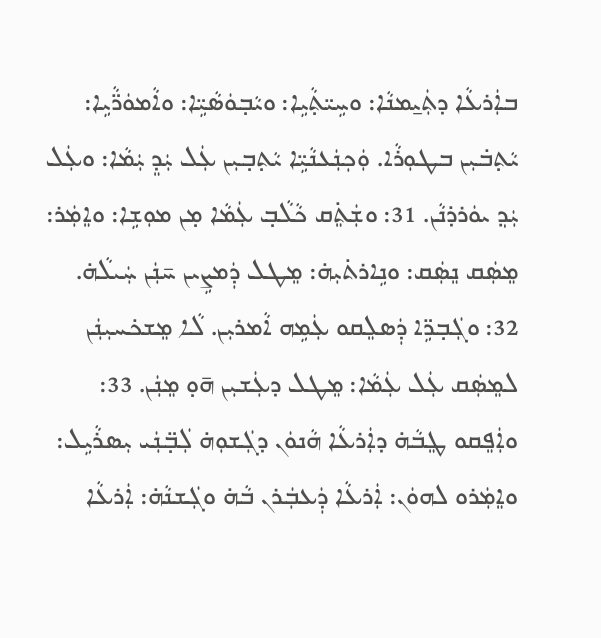ܒܐܲܪܥܵܐ ܕܬܲܝ̱ܡܢܵܐ: ܘܚܹܝ̈ܬ̣ܵܝܹܐ: ܘܝܵܒ̣ܘܿܣܵܝܹ̈ܐ: ܘܐܵܡܘܿܪ̈ܵܝܹܐ: ܝܵܬ̣ܒ̇ܝܼܢ ܒܛܘܼܪܵܐ. ܘܲܟ݂ܢܲܥܢܵܝܹ̈ܐ ܝܵܬ̣ܒ̣ܝܼܢ ܥܲܠ ܝܲܕܸ ܝܲܡܵܐ: ܘܥܲܠ ܝܲܕ݂ ܝܘܿܪܕ̇ܢܵܢ. 31: ܘܫܲܬܸ̇ܩ ܟܵܠܵܒ̣ ܥܲܡܵܐ ܡ̣ܢ ܡܘܼܫܹܐ: ܘܐܸܡܲܪ: ܡܸܣܲܩ ܢܸܣܲܩ: ܘܢܹܐܪܬ̇ܝܼܗ̇: ܡܸܛܠ ܕܲܡܨܹܝܢ ܚ̄ܢܲܢ ܚܲܝܠܵܗ̇. 32: ܘܓܲܒ̣ܪܹ̈ܐ ܕܲܣܠܸܩܘ ܥܲܡܹܗ ܐܵܡܪܝܼܢ. ܠܵܐ ܡܸܫܟ̇ܚܝܼܢܲܢ ܠܡܸܣܲܩ ܥܲܠ ܥܲܡܵܐ: ܡܸܛܠ ܕܥܲܫܝܼܢ ܗ̄ܘ̣ ܡܸܢܲܢ. 33: ܘܐܲܦܸܩܘ ܛܸܒܵܗ̇ ܕܐܲܪܥܵܐ ܗܵܢܘܿܢ ܕܓܲܫܘܼܗ̇ ܠܲܒ̣̈ܢܲܝ ܝܼܣܪܵܝܹܠ: ܘܐܸܡܲܪܘ ܠܗܘܿܢ: ܐܲܪܥܵܐ ܕܲܥܒܲܪܢ ܒܵܗ̇ ܘܓܲܫܢܵܗ̇: ܐܲܪܥܵܐ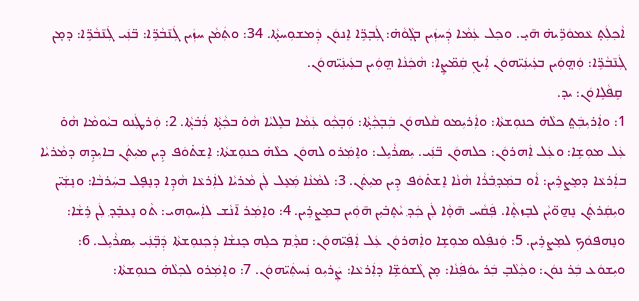ܐܵܟ݂ܠܲܬ̣ ܥܵܡܘܿܪܹ̈ܝܗ̇ ܗ̄ܝ̣. ܘܟ݂ܠ ܥܲܡܵܐ ܕܲܚܙܲܝܢ ܒܓ̣ܵܘܵܗ̇: ܓܲܒ̣ܪܹ̈ܐ ܐܸܢܘܿܢ ܕܲܡܫܘܼܚܬ̣ܵܐ. 34: ܘܬܲܡܵܢ ܚܙܲܝܢ ܓܲܢ̄ܒܵܪܹ̈ܐ: ܒ̈ܢܲܝ ܓܲܢ̄ܒܵܪܹ̈ܐ: ܕܡ̣ܢ ܓܲܢ̄ܒܵܪܹ̈ܐ: ܘܲܗ̤ܘܲܝܢ ܒܥܲܝܢܲܝ̈ܗܘܿܢ ܐܲܝܟ݂ ܩܲܡ̈ܨܹܐ: ܗܵܟܲܢܵܐ ܗ̤ܘܲܝܢ ܒܥܲܝܢܲܝ̈ܗܘܿܢ.
 ܩܹܦܵܠܹܐܘܿܢ: ܝܕ.
1: ܘܐܲܪܝܼܒܲܬ̤ ܟܠܵܗ̇ ܟܢܘܼܫܬܵܐ: ܘܐܲܪܝܼܡܘ ܩܵܠܗܘܿܢ ܒܲܒ̣ܟ݂ܵܬ̣ܵܐ: ܘܲܒ̣ܟ݂ܵܘ ܥܲܡܵܐ ܒܠܸܠܝܵܐ ܗܵܘ̇ ܒܟ݂ܵܬ̣ܵܐ ܪܲܒ̇ܬ̣ܵܐ. 2: ܘܲܪܛܲܢܘ ܒܝܵܘܡܵܐ ܗܵܘ̇ ܥܲܠ ܡܘܼܫܹܐ: ܘܥܲܠ ܐܲܗܪܘܿܢ: ܟܠܗܘܿܢ ܒ̈ܢܲܝ. ܝܼܣܪܵܝܹܠ: ܘܐܸܡܲܪܘ ܠܗܘܿܢ ܟܠܵܗ̇ ܟܢܘܼܫܬܵܐ: ܐܸܫܬ̇ܘܿܦ ܕܹܝܢ ܡܝܼܬܲܢ ܒܐܝܼܕܹܗ ܕܡܵܪܝܵܐ ܒܐܲܪܥܵܐ ܕܡܸܨܪܹܝܢ: ܐܵܘ ܒܡܲܕ݂ܒ̇ܪܵܐ ܗܵܢܵܐ ܐܸܫܬ̇ܘܿܦ ܕܹܝܢ ܡܝܼܬܲܢ. 3: ܠܡܵܢܵܐ ܡܲܥܸܠ ܠܲܢ ܡܵܪܝܵܐ ܠܐܲܪܥܵܐ ܗܵܕܹܐ ܕܢܸܦܸܠ ܒܚܲܪܒܵܐ: ܘܢܸܫܲܝ̈ܢ ܘܝܼܩܲܪܬܲܢ ܢܸܗ̱ܘ̈ܝܵܢ ܠܒܸܙܬ̣ܵܐ. ܦܲܩܵܚ ܗ̄ܘ̣ܵܐ ܠܲܢ ܟܲܕ݂ ܝܵܬ̣ܒ̇ܝܼܢ ܗ̄ܘܲܝܢ ܒܡܸܨܪܹܝܢ. 4: ܘܐܸܡܲܪ ܐ̄ܢܵܫ ܠܐܲܚܘܼܗܝ: ܬܵܘ ܢܸܥܒܸ̇ܕ݂ ܠܲܢ ܪܹܫܵܐ: ܘܢܸܗܦܘܿܟ݂ ܠܡܸܨܪܹܝܢ. 5: ܘܲܢܦܲܠܘ ܡܘܼܫܹܐ ܘܐܲܗܪܘܿܢ ܥܲܠ ܐܲܦܲܝ̈ܗܘܿܢ: ܩܕ݂ܵܡ ܟܠܹܗ ܟܸܢܫܵܐ ܕܲܟ݂ܢܘܼܫܬܵܐ ܕܲܒ̣̈ܢܲܝ ܝܼܣܪܵܝܹܠ. 6: ܘܝܼܫܘܿܥ ܒܲܪ ܢܘܿܢ: ܘܟ݂ܵܠܵܒ̣ ܒܲܪ ܝܘܿܦܲܢܵܐ: ܡ̣ܢ ܓܵܫܘܿܫܹ̈ܐ ܕܐܲܪܥܵܐ: ܨܲܪܝܼܘ ܢܲܚܬܲܝ̈ܗܘܿܢ. 7: ܘܐܸܡܲܪܘ ܠܟ݂ܠܵܗ̇ ܟܢܘܼܫܬܵܐ: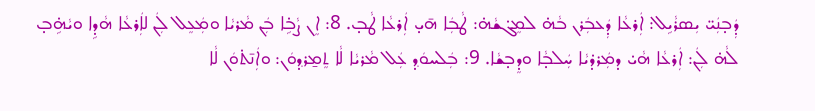ܕܲܒ̣ܢܲܝ̈ ܝܼܣܪܵܝܹܠ: ܐܲܪܥܵܐ ܕܲܥܒܲܪܢ ܒܵܗ̇ ܠܡܸܓ̇ܫܵܗ̇: ܛܵܒܲܐ ܗ̄ܝ̣ ܐܲܪܥܵܐ ܛܵܒ̣. 8: ܐܸܢ ܨܵܒܹ̇ܐ ܒܲܢ ܡܵܪܝܵܐ ܘܡܲܥܸܠ ܠܲܢ ܠܐܲܪܥܵܐ ܗܵܕܹܐ ܘܝܵܗܹ̇ܒ̣ ܠܵܗ̇ ܠܲܢ: ܐܲܪܥܵܐ ܗܵܝ̇ ܕܡܲܪܕ̇ܝܵܐ ܚܲܠܒ̣ܵܐ ܘܕܸܒ̣ܫܵܐ. 9: ܒܲܠܚܘܿܕ݂ ܥܲܠ ܡܵܪܝܵܐ ܠܵܐ ܬܸܡ̱ܪܕ݂ܘܿܢ: ܘܐܲܢ̄ܬ̇ܘܿܢ ܠܵܐ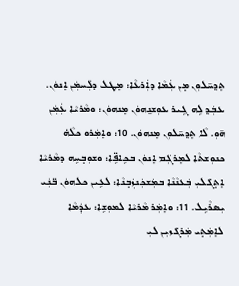ܬܸܕ݂ܚ̄ܠܘܼܢ ܡ̣ܢ ܥܲܡܵܐ ܕܐܲܪܥܵܐ: ܡܸܛܠ ܕܠܲܚܡܲܢ ܐܸܢܘܿܢ. ܥܒܲܕ݂ ܠܹܗ ܓܹܝܪ ܥܘܼܫܢ̱ܗܘܿܢ ܡܸܢܗܘܿܢ: ܘܡܵܪܝܵܐ ܥܲܡܲܢ ܗ̄ܘܼ. ܠܵܐ ܬܸܕ݂ܚ̄ܠܘܼܢ ܡܸܢܗܘܿܢ. 10: ܘܐܸܡܲܪܘ ܟܠܵܗ̇ ܟܢܘܼܫܬܵܐ ܠܡܸܪܓܲܡ ܐܸܢܘܿܢ ܒܟܹܐܦܹ̈ܐ: ܘܫܘܼܒ̣ܚܹܗ ܕܡܵܪܝܵܐ ܐܸܬ̣ܓ̇ܠܝܼ ܒܲܥܢܵܢܵܐ ܒܡܲܫܟܲܢܙܲܒ̣ܢܵܐ: ܠܥܹܝܢ ܟܠܗܘܿܢ ܒ̈ܢܲܝ ܝܼܣܪܵܝܹܠ. 11: ܘܐܸܡܲܪ ܡܵܪܝܵܐ ܠܡܘܼܫܹܐ: ܥܕܲܡܵܐ ܠܐܸܡܲܬ̣ܝ ܡܲܪܓ̇ܙܝܼܢ ܠܝܼ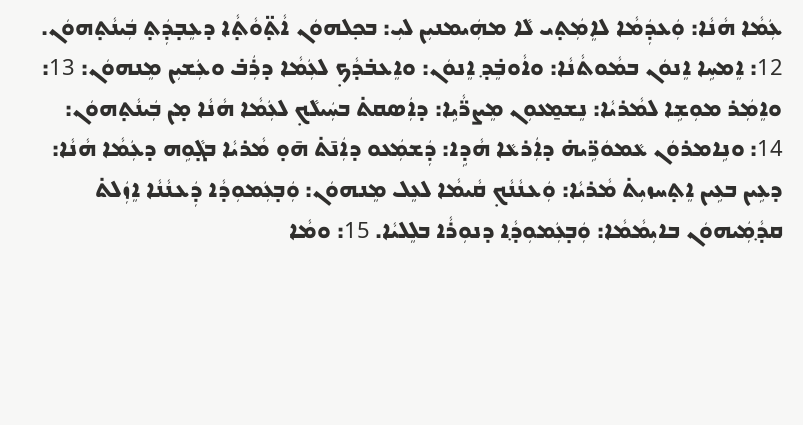ܥܲܡܵܐ ܗܵܢܵܐ: ܘܲܥܕܲܡܵܐ ܠܐܸܡܲܬ̣ܝ ܠܵܐ ܡܗܲܝܡܢܝܼܢ ܠܝܼ: ܒܟ݂ܠܗܘܿܢ ܐܵܬ̣̈ܘܵܬ̣ܵܐ ܕܥܸܒ̣ܕܲܬ̣ ܒܲܝܢܵܬ̣ܗܘܿܢ. 12: ܐܸܡܚܹܐ ܐܸܢܘܿܢ ܒܡܵܘܬܵܢܵܐ: ܘܐܵܘܒܸ̇ܕ݂ ܐܸܢܘܿܢ: ܘܐܸܥܒ̇ܕܵܟ݂ ܠܥܲܡܵܐ ܕܪܲܒ̇ ܘܥܲܫܝܼܢ ܡܸܢܗܘܿܢ: 13: ܘܐܸܡܲܪ ܡܘܼܫܹܐ ܠܡܵܪܝܵܐ: ܢܸܫܡ̱ܥܘܼܢ ܡܸܨܪ̈ܵܝܹܐ: ܕܐܲܣܩܬ̇ ܒܚܲܝܠܵܟ݂ ܠܥܲܡܵܐ ܗܵܢܵܐ ܡ̣ܢ ܒܲܝܢܵܬ̣ܗܘܿܢ: 14: ܘܢܹܐܡܪܘܿܢ ܥܵܡܘܿܪܹ̈ܝܗ̇ ܕܐܲܪܥܵܐ ܗܵܕܹܐ: ܕܲܫܡܲܥܘ ܕܐܲܢ̄ܬ̇ ܗ̄ܘ̣ ܡܵܪܝܵܐ ܒܓ̣ܵܘܹܗ ܕܥܲܡܵܐ ܗܵܢܵܐ: ܕܥܹܝܢ ܒܥܹܝܢ ܐܸܬ̣ܚܙܝܼܬ̇ ܡܵܪܝܵܐ: ܘܲܥܢܵܢܵܟ݂ ܩܵܝܡܵܐ ܠܥܸܠ ܡܸܢܗܘܿܢ: ܘܲܒ̣ܥܲܡܘܼܕܵܐ ܕܲܥܢܵܢܵܐ ܐܸܙܲܠܬ̇ ܩܕ݂ܵܡܲܝܗܘܿܢ ܒܐܝܼܡܵܡܵܐ: ܘܲܒ̣ܥܲܡܘܼܕ݂ܵܐ ܕܢܘܼܪܵܐ ܒܠܸܠܝܵܐ. 15: ܘܡܵܐ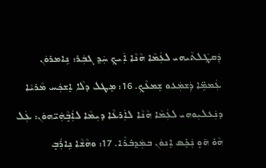ܕܲܩܛܲܠܬܵܝܗܝ ܠܥܲܡܵܐ ܗܵܢܵܐ ܐܲܝܟ݂ ܚܲܕ݂ ܓܒܲܪ: ܢܹܐܡܪܘܿܢ ܥܲܡܡܹ̈ܐ ܕܲܫܡܲܥܘ ܫܸܡܥܵܟ݂. 16: ܡܸܛܠ ܕܠܵܐ ܐܸܫܟܲܚ ܡܵܪܝܵܐ ܕܢܲܥܠܝܼܘܗܝ ܠܥܲܡܵܐ ܗܵܢܵܐ ܠܐܲܪܥܵܐ ܕܝܼܡܵܐ ܠܐܲܒ̣ܵܗܲܝ̈ܗܘܿܢ: ܥܲܠ ܗܵܘ̇ ܗ̄ܘ̣ ܢܲܟܸ̇ܣ ܐܸܢܘܿܢ ܒܡܲܕ݂ܒ̇ܪܵܐ. 17: ܘܗܵܫܵܐ ܢܹܐܪܲܒ̣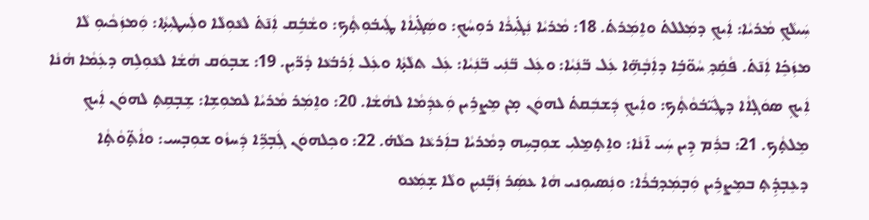ܚܲܝܠܵܟ݂ ܡܵܪܝܵܐ: ܐܲܝܟ݂ ܕܡܲܠܠܬ̇ ܘܐܸܡܲܪܬ̇. 18: ܡܵܪܝܵܐ ܢܲܓ̇ܝܼܪܵܐ ܪܘܼܚܵܟ݂: ܘܣܲܓ̇ܝܼܐܵܐ ܛܲܝܒ̇ܘܼܬ̣ܵܟ݂: ܘܫܵܒܹ̇ܩ ܐܲܢ̄ܬ̇ ܠܥܵܘܼܠܵܐ ܘܠܲܚܛܝܼܬ̣ܵܐ: ܘܲܡܙܲܟܵܝܘܼ ܠܵܐ ܡܙܲܟܸ̇ܐ ܐܲܢ̄ܬ̇. ܦܵܩܹ̇ܕ݂ ܚܵܘ̈ܒܹ̇ܐ ܕܐܲܒ̣ܵܗܹ̈ܐ ܥܲܠ ܒ̈ܢܲܝܵܐ: ܘܥܲܠ ܒ̈ܢܲܝ ܒ̈ܢܲܝܵܐ: ܥܲܠ ܬܠܵܬ̣ܵܐ ܘܥܲܠ ܐܲܪܒ̇ܥܵܐ ܕܵܪ̈ܝܼܢ. 19: ܫܒ̣ܘܿܩ ܗܵܫܵܐ ܠܥܵܘܼܠܹܗ ܕܥܲܡܵܐ ܗܵܢܵܐ ܐܲܝܟ݂ ܣܘܿܓ̣ܐܵܐ ܕܛܲܝ̈ܒ̇ܘܵܬ̣ܵܟ݂: ܘܐܲܝܟ݂ ܕܲܫܒܲܩܬ̇ ܠܗܘܿܢ ܡ̣ܢ ܡܸܨܪܹܝܢ ܘܲܥܕܲܡܵܐ ܠܗܵܫܵܐ. 20: ܘܐܸܡܲܪ ܡܵܪܝܵܐ ܠܡܘܼܫܹܐ: ܫܸܒ̣ܩܹܬ̣ ܠܗܘܿܢ ܐܲܝܟ݂ ܡܸܠܬ̣ܵܟ݂. 21: ܒܪܲܡ ܕܹܝܢ ܚܲܝ ܐ̄ܢܵܐ: ܘܐܸܬ̣ܡ̱ܠܝܼ ܫܘܼܒ̣ܚܹܗ ܕܡܵܪܝܵܐ ܒܐܲܪܥܵܐ ܟܠܵܗ̇. 22: ܘܟ݂ܠܗܘܿܢ ܓܲܒ̣ܪܹ̈ܐ ܕܲܚܙܵܘ ܫܘܼܒ̣ܚܝ: ܘܐܵܬ̣̈ܘܵܬ̣ܵܐ ܕܥܸܒ̣ܕܹ̇ܬ̣ ܒܡܸܨܪܹܝܢ ܘܲܒ̣ܡܲܕ݂ܒ̇ܪܵܐ: ܘܢܲܣܝܘܼܢܝ ܗܵܐ ܥܣܲܪ ܙܲܒ̣̈ܢܝܼܢ ܘܠܵܐ ܫ̣ܡܲܥܘ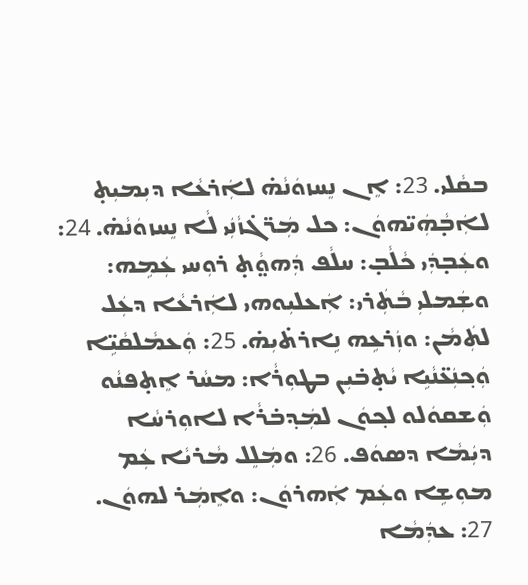ܒܩܵܠܝ. 23: ܐܸܢ ܢܸܚܙܘܿܢܵܗ̇ ܠܐܲܪܥܵܐ ܕܝܼܡܝܼܬ̣ ܠܐܲܒ̣ܵܗܲܝ̈ܗܘܿܢ: ܟܠ ܡܲܪ̈ܓ̇ܙܵܢܲܝ ܠܵܐ ܢܸܚܙܘܿܢܵܗ̇. 24: ܘܥܲܒ̣ܕܲܝ ܟܵܠܵܒ̣: ܚܠܵܦ ܕܲܗܘ̤ܵܬ̣ ܪܘܼܚܝ ܥܲܡܹܗ: ܘܫܲܡܠܝܼ ܒܵܬܲܪܝ: ܐܲܥܠܝܼܘܗܝ ܠܐܲܪܥܵܐ ܕܥܲܠ ܠܬܲܡܵܢ: ܘܙܲܪܥܹܗ ܢܹܐܪܬ̇ܝܼܗ̇. 25: ܘܲܥܡܵܠܩܵܝܹ̈ܐ ܘܲܟ݂ܢܲܥ̈ܢܵܝܹܐ ܝܵܬ̣ܒ̇ܝܼܢ ܒܛܘܼܪܵܐ: ܡܚܵܪ ܐܸܬ̣ܦܢܵܘ ܘܲܫܩܘܿܠܘ ܠܟ݂ܘܿܢ ܠܡܲܕ݂ܒ̇ܪܵܐ ܠܐܘܼܪܚܵܐ ܕܝܲܡܵܐ ܕܣܘܿܦ. 26: ܘܡܲܠܸܠ ܡܵܪܝܵܐ ܥܲܡ ܡܘܼܫܹܐ ܘܥܲܡ ܐܲܗܪܘܿܢ: ܘܐܸܡܲܪ ܠܗܘܿܢ. 27: ܥܕܲܡܵܐ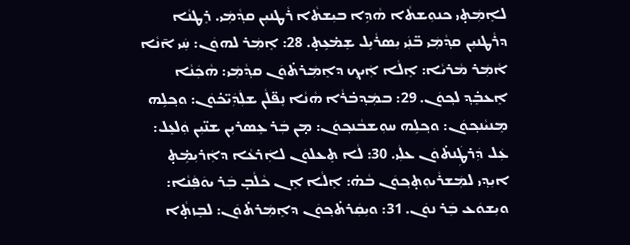ܠܐܸܡܲܬ̣ܝ ܟܢܘܼܫܬܵܐ ܗܵܕܹܐ ܒܝܼܫܬܵܐ ܪܵܛܢܝܼܢ ܩܕ݂ܵܡܲܝ. ܪܸܛܢܵܐ ܕܪܵܛܢܝܼܢ ܩܕ݂ܵܡܲܝ ܒ̈ܢܲܝ ܝܼܣܪܵܝܹܠ ܫܸܡ̇ܥܹܬ̣. 28: ܐܸܡܲܪ ܠܗܘܿܢ: ܚܲܝ ܐ̄ܢܵܐ ܐܵܡܲܪ ܡܵܪܝܵܐ: ܐܸܠܵܐ ܐܲܝܟ݂ ܕܐܸܡܲܪܬ̇ܘܿܢ ܩܕ݂ܵܡܲܝ: ܗܵܟܲܢܵܐ ܐܸܥܒܸ̇ܕ݂ ܠܟ݂ܘܿܢ. 29: ܒܡܲܕ݂ܒ̇ܪܵܐ ܗܵܢܵܐ ܢܸܦ̈ܠܵܢ ܫܠܲܕܲܝ̈ܟ̇ܘܿܢ: ܘܟ݂ܠܹܗ ܡܸܢܝܵܢܟ݂ܘܿܢ: ܘܟ݂ܠܹܗ ܚܘܼܫܒܵܢܟ݂ܘܿܢ: ܡ̣ܢ ܒܲܪ ܥܸܣܪܝܼܢ ܫܢ̈ܝܼܢ ܘܲܠܥܸܠ: ܥܲܠ ܕܲܪܛܲܢܬ̇ܘܿܢ ܥܠܲܝ. 30: ܠܵܐ ܬܸܥܠܘܿܢ ܠܐܲܪܥܵܐ ܕܐܲܪܝܼܡܹ̇ܬ̣ ܐܝܼܕ݂ܝ ܠܡܲܫܪܵܝܘܼܬ̣ܟ݂ܘܿܢ ܒܵܗ̇: ܐܸܠܵܐ ܐܸܢ ܟܵܠܵܒ̣ ܒܲܪ ܝܘܿܦܲܢܵܐ: ܘܝܼܫܘܿܥ ܒܲܪ ܢܘܿܢ. 31: ܘܝܼܩܲܪܬ̇ܟ݂ܘܿܢ ܕܐܸܡܲܪܬ̇ܘܿܢ: ܠܒܸܙܬ̣ܵܐ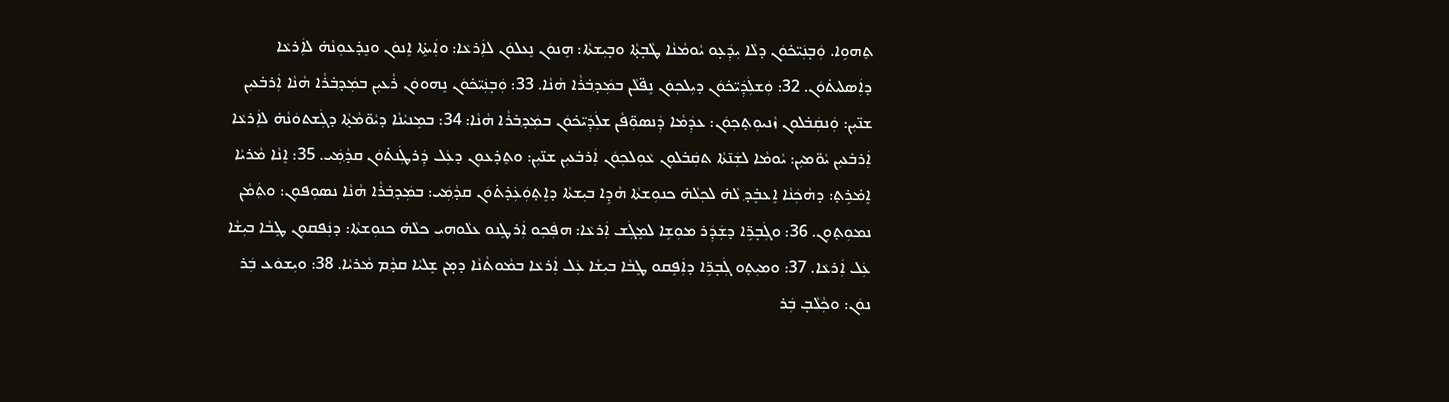ܬܸܗܘܹܐ. ܘܲܒ̣ܢܲܝ̈ܟ̇ܘܿܢ ܕܠܵܐ ܝܼܕܲܥ̣ܘ ܝܵܘܡܵܢܵܐ ܛܵܒ̣ܬ̣ܵܐ ܘܒ̣ܝܼܫܬܵܐ: ܗܸܢܘܿܢ ܢܸܥܠܘܿܢ ܠܐܲܪܥܵܐ: ܘܐܲܝܬܸ̇ܐ ܐܸܢܘܿܢ ܘܢܸܕ̇ܥܘܼܢܵܗ̇ ܠܐܲܪܥܵܐ ܕܐܲܣܠܝܬ̇ܘܿܢ. 32: ܘܲܫܠܲܕܲܝ̈ܟ̇ܘܿܢ ܕܝܼܠܟ݂ܘܿܢ ܢܸܦ̈ܠܵܢ ܒܡܲܕ݂ܒ̇ܪܵܐ ܗܵܢܵܐ. 33: ܘܲܒ̣ܢܲܝ̈ܟ̇ܘܿܢ ܢܸܗܘܘܿܢ ܪܵܥܝܼܢ ܒܡܲܕ݂ܒ̇ܪܵܐ ܗܵܢܵܐ ܐܲܪܒ̇ܥܝܼܢ ܫܢ̈ܝܼܢ: ܘܲܢܩܲܒ̇ܠܘܼܢ ܙܵܢܝܘܼܬ̣ܟ݂ܘܿܢ: ܥܕܲܡܵܐ ܕܲܢܣܘܼ̈ܦܵܢ ܫܠܲܕܲܝ̈ܟ̇ܘܿܢ ܒܡܲܕ݂ܒ̇ܪܵܐ ܗܵܢܵܐ: 34: ܒܡܸܢܝܵܢܵܐ ܕܝܵܘ̈ܡܵܬ̣ܵܐ ܕܓܲܫܬܘܿܢܵܗ̇ ܠܐܲܪܥܵܐ ܐܲܪܒ̇ܥܝܼܢ ܝܵܘ̈ܡܝܼܢ: ܝܵܘܡܵܐ ܠܫܲܢ̄ܬܵܐ ܬܩܲܒ̇ܠܘܼܢ ܥܵܘܼܠܟ݂ܘܿܢ ܐܲܪܒ̇ܥܝܼܢ ܫܢ̈ܝܼܢ: ܘܬܸܕ̇ܥܘܼܢ ܕܥܲܠ ܕܲܪܛܲܢܬ̇ܘܿܢ ܩܕ݂ܵܡܲܝ. 35: ܐܸܢܵܐ ܡܵܪܝܵܐ ܐܸܡ̇ܪܹܬ̣: ܕܗܵܟܲܢܵܐ ܐܸܥܒܸ̇ܕ݂ ܠܵܗ̇ ܠܟ݂ܠܵܗ̇ ܟܢܘܼܫܬܵܐ ܗܵܕܹܐ ܒܝܼܫܬܵܐ ܕܐܸܬ̣ܘܲܥܲܕ̇ܬ̇ܘܿܢ ܩܕ݂ܵܡܲܝ: ܒܡܲܕ݂ܒ̇ܪܵܐ ܗܵܢܵܐ ܢܣܘܼܦܘܼܢ: ܘܬܲܡܵܢ ܢܡܘܼܬ̣ܘܼܢ. 36: ܘܓܲܒ̣ܪܹ̈ܐ ܕܫܲܕܲܪ ܡܘܼܫܹܐ ܠܡܸܓܲܫ ܐܲܪܥܵܐ: ܗܦܲܟ݂ܘ ܐܲܪܛܸܢܘ ܥܠܵܘܗܝ ܟܠܵܗ̇ ܟܢܘܼܫܬܵܐ: ܕܢܲܦܩܘܼܢ ܛܸܒܵܐ ܒܝܼܫܵܐ ܥܲܠ ܐܲܪܥܵܐ. 37: ܘܡܝܼܬ̣ܘ ܓܲܒ̣ܪܹ̈ܐ ܕܐܲܦܸܩܘ ܛܸܒܵܐ ܒܝܼܫܵܐ ܥܲܠ ܐܲܪܥܵܐ ܒܡܵܘܬܵܢܵܐ ܕܡ̣ܢ ܫܸܠܝܵܐ ܩܕ݂ܵܡ ܡܵܪܝܵܐ. 38: ܘܝܼܫܘܿܥ ܒܲܪ ܢܘܿܢ: ܘܟ݂ܵܠܵܒ̣ ܒܲܪ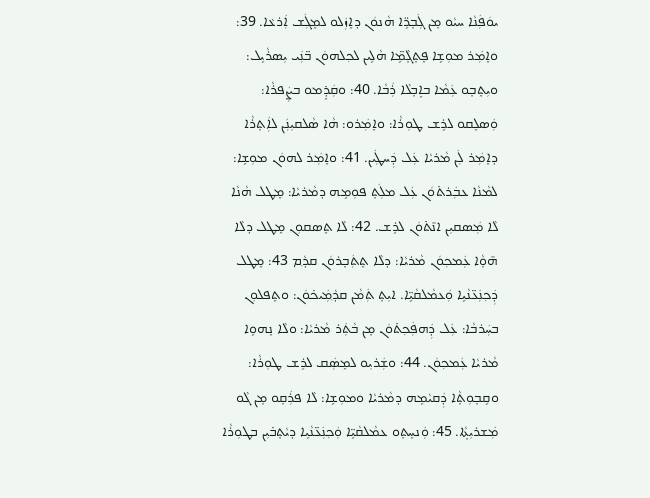ܝܘܿܦܲܢܵܐ ܚܝܵܘ ܡ̣ܢ ܓܲܒ̣ܪܹ̈ܐ ܗܵܢܘܿܢ ܕܐܸܙܲܠܘ ܠܡܸܓܲܫ ܐܲܪܥܵܐ. 39: ܘܐܸܡܲܪ ܡܘܼܫܹܐ ܦܸܬ̣ܓ̣ܵܡܹ̈ܐ ܗܵܠܹܝܢ ܠܟ݂ܠܗܘܿܢ ܒ̈ܢܲܝ ܝܼܣܪܵܝܹܠ: ܘܝܼܬܸܒ̣ܘ ܥܲܡܵܐ ܒܐܸܒ̣ܠܵܐ ܪܲܒܵܐ. 40: ܘܩܲܕܸ̇ܡܘ ܒܨܲܦܪܵܐ: ܘܲܣܠܸܩܘ ܠܪܹܫ ܛܘܼܪܵܐ: ܘܐܸܡܲܪܘ: ܗܵܐ ܣܵܠܩܝܼܢܲܢ ܠܐܲܬ̣ܪܵܐ ܕܐܸܡܲܪ ܠܲܢ ܡܵܪܝܵܐ ܥܲܠ ܕܲܚܛܲܝܢ. 41: ܘܐܸܡܲܪ ܠܗܘܿܢ ܡܘܼܫܹܐ: ܠܡܵܢܵܐ ܥܒܲܪܬ̇ܘܿܢ ܥܲܠ ܡܠܲܬ̣ ܦܘܼܡܹܗ ܕܡܵܪܝܵܐ: ܡܸܛܠ ܗܵܢܵܐ ܠܵܐ ܡܲܣܩܝܼܢ ܐܢ̄ܬ̇ܘܿܢ ܠܪܹܫ. 42: ܠܵܐ ܬܸܣܩܘܼܢ ܡܸܛܠ ܕܠܵܐ ܗ̄ܘ̣ܵܐ ܥܲܡܟ݂ܘܿܢ ܡܵܪܝܵܐ: ܕܠܵܐ ܬܸܬܲܒ̣ܪܘܿܢ ܩܕ݂ܵܡ 43: ܡܸܛܠ ܕܲܟ݂ܢܲܥ̈ܢܵܝܹܐ ܘܲܥܡܵܠܩܵܝܹ̈ܐ. ܐܝܼܬ̣ ܬܲܡܵܢ ܩܕ݂ܵܡܲܝܟ̇ܘܿܢ: ܘܬܸܦܠܘܼܢ ܒܚܲܪܒܵܐ: ܥܲܠ ܕܲܗܦܲܟ݂ܬ̇ܘܿܢ ܡ̣ܢ ܒܵܬܲܪ ܡܵܪܝܵܐ: ܘܠܵܐ ܢܸܗܘܹܐ ܡܵܪܝܵܐ ܥܲܡܟ݂ܘܿܢ. 44: ܘܫܲܪܝܼܘ ܠܡܸܣܲܩ ܠܪܹܫ ܛܘܼܪܵܐ: ܘܩܹܒ̣ܘܼܬ̣ܵܐ ܕܲܩܝܵܡܹܗ ܕܡܵܪܝܵܐ ܘܡܘܼܫܹܐ: ܠܵܐ ܦܪܲܩ̣ܘ ܡ̣ܢ ܓܵܘ ܡܲܫܪܝܼܬ̣ܵܐ. 45: ܘܲܢܚܸܬ̣ܘ ܥܡܵܠܩܵܝܹ̈ܐ ܘܲܟ݂ܢܲܥ̈ܢܵܝܹܐ ܕܝܵܬ̣ܒ̇ܝܼܢ ܒܛܘܼܪܵܐ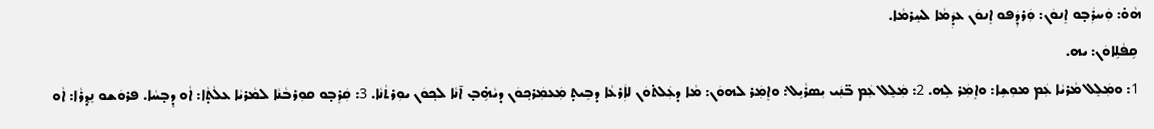ܗܵܘ̇: ܘܲܚܪܲܒ̣ܘ ܐܸܢܘܿܢ: ܘܲܪܕܲܦܘ ܐܸܢܘܿܢ ܥܕܲܡܵܐ ܠܚܸܪܡܵܐ.
 ܩܹܦܵܠܹܐܘܿܢ: ܝܗ.
 1: ܘܡܲܠܸܠ ܡܵܪܝܵܐ ܥܲܡ ܡܘܼܫܹܐ: ܘܐܸܡܲܪ ܠܹܗ. 2: ܡܲܠܸܠ ܥܲܡ ܒ̈ܢܲܝ ܝܼܣܪܵܝܹܠ: ܘܐܸܡܲܪ ܠܗܘܿܢ: ܡܵܐ ܕܥܲܠܬ̇ܘܿܢ ܠܐܲܪܥܵܐ ܕܒܹܝܬ̣ ܡܲܥܡܲܪܟ݂ܘܿܢ ܕܝܵܗܹ̇ܒ̣ ܐ̄ܢܵܐ ܠܟ݂ܘܿܢ ܝܘܼܪܬܵܢܵܐ. 3: ܩܲܪܸܒ̣ܘ ܩܘܼܪܒܵܢܵܐ ܠܡܵܪܝܵܐ ܥܠܵܬ̣ܵܐ: ܐܵܘ ܕܸܒ̣ܚܵܐ. ܦܪܘܿܫܘ ܢܸܕ݂ܪܵܐ: ܐܵܘ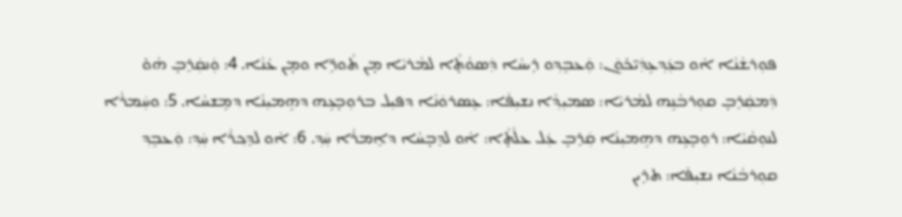ܦܘܼܪܫܵܢܵܐ ܐܵܘ ܒܥܲܕ݂ܥܹܕܲܝ̈ܟ̇ܘܿܢ: ܘܲܥܒܸܕ݂ܘ ܪܹܝܚܵܐ ܕܲܣܘܵܬ̣ܵܐ ܠܡܵܪܝܵܐ ܡ̣ܢ ܬܵܘܪܹ̈ܐ ܘܡ̣ܢ ܥܵܢܵܐ. 4: ܘܲܢܩܲܪܸܒ̣ ܗܵܘ̇ ܕܲܡܩܲܪܸܒ̣ ܩܘܼܪܒܵܢܹܗ ܠܡܵܪܝܵܐ: ܣܡܝܼܕ݂ܵܐ ܢܫܝܼܦܵܐ: ܥܸܣܪܘܿܢܵܐ ܕܦܝܼܠ ܒܪܘܼܒ̣ܥܹܗ ܕܗܹܡܝܼܢܵܐ ܕܡܸܫܚܵܐ. 5: ܘܚܲܡܪܵܐ ܠܢܘܼܩܵܝܵܐ: ܪܘܼܒ̣ܥܹܗ ܕܗܹܡܝܼܢܵܐ ܩܲܪܸܒ̣ ܥܲܠ ܥܠܵܬ̣ܵܐ: ܐܵܘ ܠܕܸܒ̣ܚܵܐ ܕܐܸܡܪܵܐ ܚܲܕ݂. 6: ܐܵܘ ܠܕܸܟ݂ܪܵܐ ܚܲܕ݂: ܘܲܥܒܸܕ݂ ܩܘܼܪܒܵܢܵܐ ܢܫܝܼܦܵܐ: ܬܪܹܝܢ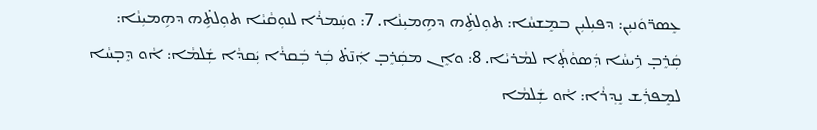ܥܸܣܪ̈ܘܿܢܝܼܢ: ܕܦܝܼܠܝܼܢ ܒܡܸܫܚܵܐ: ܬܘܼܠܬܹ̇ܗ ܕܗܹܡܝܼܢܵܐ. 7: ܘܚܲܡܪܵܐ ܠܢܘܼܩܵܝܵܐ ܬܘܼܠܬܹ̇ܗ ܕܗܹܡܝܼܢܵܐ: ܩܲܪܸܒ̣ ܪܹܝܚܵܐ ܕܲܣܘܵܬ̣ܵܐ ܠܡܵܪܝܵܐ. 8: ܘܐܸܢ ܡܩܲܪܸܒ̣ ܐܲܢ̄ܬ̇ ܒܲܪ ܒܲܩܪܵܐ ܝܲܩܕܵܐ ܫܲܠܡܵܐ: ܐܵܘ ܕܸܒ̣ܚܵܐ ܠܡܸܦܪܲܫ ܢܸܕ݂ܪܵܐ: ܐܵܘ ܫܲܠܡܵܐ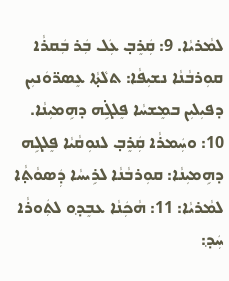ܠܡܵܪܝܵܐ. 9: ܩܲܪܸܒ̣ ܥܲܠ ܒܲܪ ܒܲܩܪܵܐ ܩܘܼܪܒܵܢܵܐ ܢܫܝܼܦܵܐ: ܬܠܵܬ̣ܵܐ ܥܸܣܪ̈ܘܿܢܝܼܢ ܕܦܝܼܠܝܼܢ ܒܡܸܫܚܵܐ ܦܸܠܓܹ̇ܗ ܕܗܹܡܝܼܢܵܐ. 10: ܘܚܲܡܪܵܐ ܩܲܪܸܒ̣ ܠܢܘܼܩܵܝܵܐ ܦܸܠܓܹܗ ܕܗܹܡܝܼܢܵܐ: ܩܘܼܪܒܵܢܵܐ ܠܪܹܝܚܵܐ ܕܲܣܘܵܬ̣ܵܐ ܠܡܵܪܝܵܐ: 11: ܗܵܟܲܢܵܐ ܥܒܸܕ݂ܘ ܠܬܲܘܪܵܐ ܚܲܕ݂: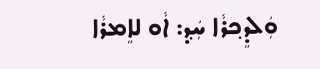ܘܲܠܕܸܟ݂ܪܵܐ ܚܲܕ݂: ܐܵܘ ܠܐܸܡܪܵܐ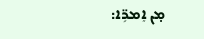ܡ̣ܢ ܐܸܡܪܹ̈ܐ: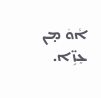ܐܵܘܿ ܡ̣ܢ ܥܸܙܹ̈ܐ.